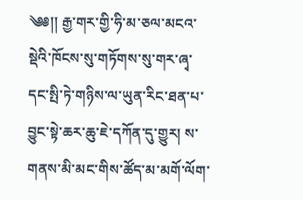༄༅།། རྒྱ་གར་གྱི་ཧི་མ་ཅལ་མངའ་སྡེའི་ཁོངས་སུ་གཏོགས་སུ་གར་ཞྭ་དང་སྤི་ཏེ་གཉིས་ལ་ཡུན་རིང་ཐན་པ་བྱུང་སྟེ་ཆར་ཆུ་ཇེ་དཀོན་དུ་གྱུར། ས་གནས་མི་མང་གིས་ཚོད་མ་མགོ་ལོག་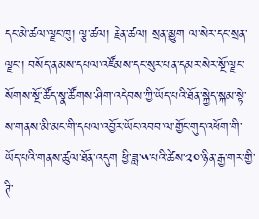དང་མེ་ཚལ་ལྗང་ཁུ། ལྕ་ཚལ། རྗེན་ཚལ། སྲན་མྱུག ལ་སེར་དང་སྲན་ལྗང་། བསོད་ནམས་དཔལ་འཛོམས་དང་སུར་པན་དམར་སེར་སྔོ་ལྗང་སོགས་སྔོ་ཚོད་སྣ་ཚོགས་ཤིག་འདེབས་ཀྱི་ཡོད་པའི་ཐོན་སྐྱེད་སྐམ་སྟེ་ས་གནས་མི་མང་གི་དཔལ་འབྱོར་ཡོང་འབབ་ལ་གྱོང་གུད་འཕོག་གི་ཡོད་པའི་གནས་ཚུལ་ཐོན་འདུག ཕྱི་ཟླ་༥་པའི་ཚེས་༢༠་ཉིན་རྒྱ་གར་གྱི་ཊི་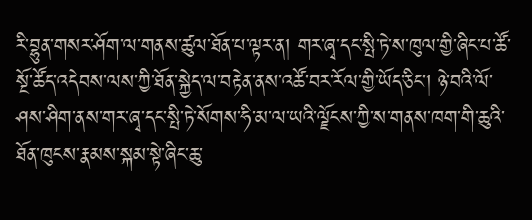རི་བྷུན་གསར་ཤོག་ལ་གནས་ཚུལ་ཐོན་པ་ལྟར་ན། གར་ཞྭ་དང་སྤི་ཏེ་ས་ཁུལ་གྱི་ཞིང་པ་ཚོ་སྔོ་ཚོད་འདེབས་ལས་ཀྱི་ཐོན་སྐྱེད་ལ་བརྟེན་ནས་འཚོ་བར་རོལ་གྱི་ཡོད་ཅིང་། ཉེ་བའི་ལོ་ཤས་ཤིག་ནས་གར་ཞྭ་དང་སྤི་ཏེ་སོགས་ཧི་མ་ལ་ཡའི་ལྗོངས་ཀྱི་ས་གནས་ཁག་གི་ཆུའི་ཐོན་ཁུངས་རྣམས་སྐམ་སྟེ་ཞིང་ཆུ་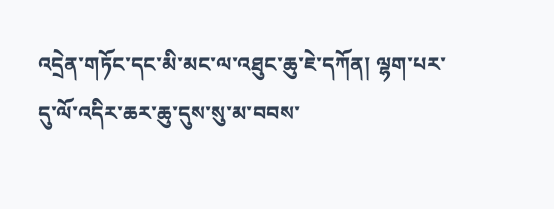འདྲེན་གཏོང་དང་མི་མང་ལ་འཐུང་ཆུ་ཇེ་དཀོན། ལྷག་པར་དུ་ལོ་འདིར་ཆར་ཆུ་དུས་སུ་མ་བབས་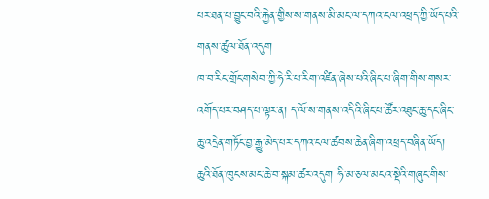པར་ཐན་པ་བྱུང་བའི་རྐྱེན་གྱིས་ས་གནས་མི་མང་ལ་དཀའ་ངལ་འཕྲད་ཀྱི་ཡོད་པའི་གནས་ཚུལ་ཐོན་འདུག
ཁ་བ་རིང་གྲོང་གསེབ་ཀྱི་ཧེ་རི་པ་རིག་འཛིན་ཞེས་པའི་ཞིང་པ་ཞིག་གིས་གསར་འགོད་པར་བཤད་པ་ལྟར་ན། ད་ལོ་ས་གནས་འདིའི་ཞིང་པ་ཚོར་འཐུང་ཆུ་དང་ཞིང་ཆུ་འདྲེན་གཏོང་བྱ་རྒྱུ་མེད་པར་དཀའ་ངལ་ཚབས་ཆེན་ཞིག་འཕྲད་བཞིན་ཡོད། ཆུའི་ཐོན་ཁུངས་མང་ཆེ་བ་སྐམ་ཚར་འདུག ཧི་མ་ཅལ་མངའ་སྡེའི་གཞུང་གིས་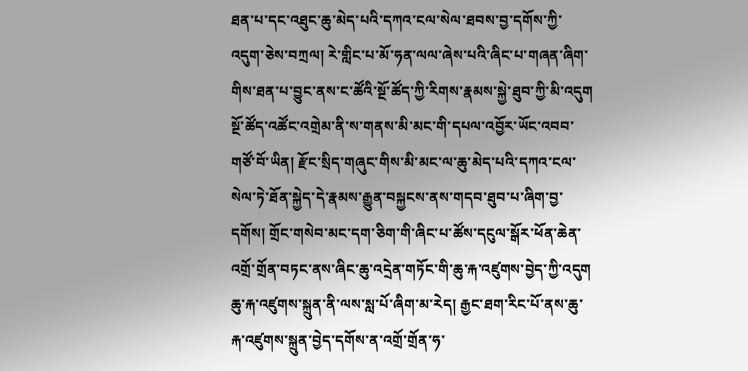ཐན་པ་དང་འཐུང་ཆུ་མེད་པའི་དཀའ་ངལ་སེལ་ཐབས་བྱ་དགོས་ཀྱི་འདུག་ཅེས་བཀྲལ། རེ་གླིང་པ་མོ་ཧན་ལལ་ཞེས་པའི་ཞིང་པ་གཞན་ཞིག་གིས་ཐན་པ་བྱུང་ནས་ང་ཚོའི་སྔོ་ཚོད་ཀྱི་རིགས་རྣམས་སྐྱེ་ཐུབ་ཀྱི་མི་འདུག སྔོ་ཚོད་འཚོང་འགྲེམ་ནི་ས་གནས་མི་མང་གི་དཔལ་འབྱོར་ཡོང་འབབ་གཙོ་བོ་ཡིན། རྫོང་སྲིད་གཞུང་གིས་མི་མང་ལ་ཆུ་མེད་པའི་དཀའ་ངལ་སེལ་ཏེ་ཐོན་སྐྱེད་དེ་རྣམས་རྒྱུན་བསྐྱངས་ནས་གདབ་ཐུབ་པ་ཞིག་བྱ་དགོས། གྲོང་གསེབ་མང་དག་ཅིག་གི་ཞིང་པ་ཚོས་དངུལ་སྒོར་ཕོན་ཆེན་འགྲོ་གྲོན་བཏང་ནས་ཞིང་ཆུ་འདྲེན་གཏོང་གི་ཆུ་རྐ་འཛུགས་བྱེད་ཀྱི་འདུག ཆུ་རྐ་འཛུགས་སྐྲུན་ནི་ལས་སླ་པོ་ཞིག་མ་རེད། རྒྱང་ཐག་རིང་པོ་ནས་ཆུ་རྐ་འཛུགས་སྐྲུན་བྱེད་དགོས་ན་འགྲོ་གྲོན་ཧ་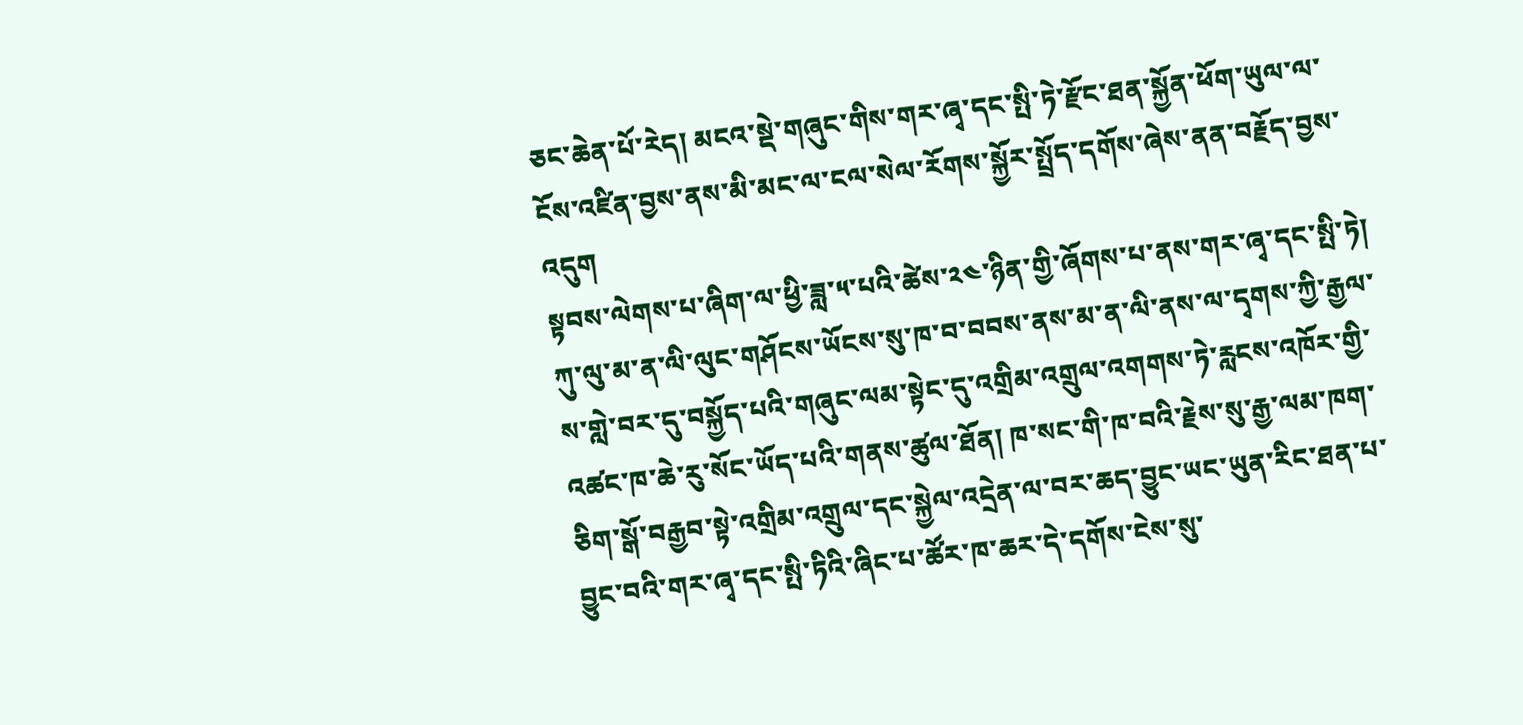ཅང་ཆེན་པོ་རེད། མངའ་སྡེ་གཞུང་གིས་གར་ཞྭ་དང་སྤི་ཏེ་རྫོང་ཐན་སྐྱོན་ཕོག་ཡུལ་ལ་ངོས་འཛིན་བྱས་ནས་མི་མང་ལ་ངལ་སེལ་རོགས་སྐྱོར་སྤྲོད་དགོས་ཞེས་ནན་བརྗོད་བྱས་འདུག
སྟབས་ལེགས་པ་ཞིག་ལ་ཕྱི་ཟླ་༥་པའི་ཚེས་༢༤་ཉིན་གྱི་ཞོགས་པ་ནས་གར་ཞྭ་དང་སྤི་ཏེ། ཀུ་ལུ་མ་ན་ལི་ལུང་གཤོངས་ཡོངས་སུ་ཁ་བ་བབས་ནས་མ་ན་ལི་ནས་ལ་དྭགས་ཀྱི་རྒྱལ་ས་གླེ་བར་དུ་བསྐྱོད་པའི་གཞུང་ལམ་སྟེང་དུ་འགྲིམ་འགྲུལ་འགགས་ཏེ་རླངས་འཁོར་གྱི་འཚང་ཁ་ཆེ་རུ་སོང་ཡོད་པའི་གནས་ཚུལ་ཐོན། ཁ་སང་གི་ཁ་བའི་རྗེས་སུ་རྒྱ་ལམ་ཁག་ཅིག་སྒོ་བརྒྱབ་སྟེ་འགྲིམ་འགྲུལ་དང་སྐྱེལ་འདྲེན་ལ་བར་ཆད་བྱུང་ཡང་ཡུན་རིང་ཐན་པ་བྱུང་བའི་གར་ཞྭ་དང་སྤི་ཏིའི་ཞིང་པ་ཚོར་ཁ་ཆར་དེ་དགོས་ངེས་སུ་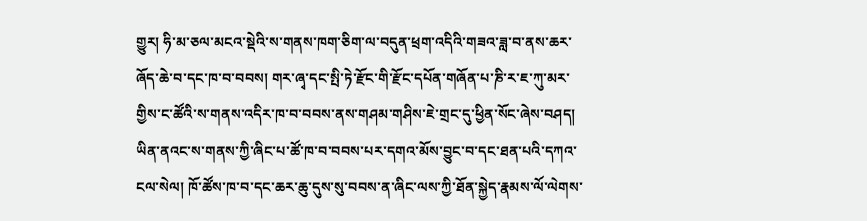གྱུར། ཧི་མ་ཅལ་མངའ་སྡེའི་ས་གནས་ཁག་ཅིག་ལ་བདུན་ཕྲག་འདིའི་གཟའ་ཟླ་བ་ནས་ཆར་ཞོད་ཆེ་བ་དང་ཁ་བ་བབས། གར་ཞྭ་དང་སྤི་ཏེ་རྫོང་གི་རྫོང་དཔོན་གཞོན་པ་ཎི་ར་ཇ་ཀུ་མར་གྱིས་ང་ཚོའི་ས་གནས་འདིར་ཁ་བ་བབས་ནས་གཤམ་གཤིས་ཇེ་གྲང་དུ་ཕྱིན་སོང་ཞེས་བཤད། ཡིན་ནའང་ས་གནས་ཀྱི་ཞིང་པ་ཚོ་ཁ་བ་བབས་པར་དགའ་མོས་བྱུང་བ་དང་ཐན་པའི་དཀའ་ངལ་སེལ། ཁོ་ཚོས་ཁ་བ་དང་ཆར་ཆུ་དུས་སུ་བབས་ན་ཞིང་ལས་ཀྱི་ཐོན་སྐྱེད་རྣམས་ལོ་ལེགས་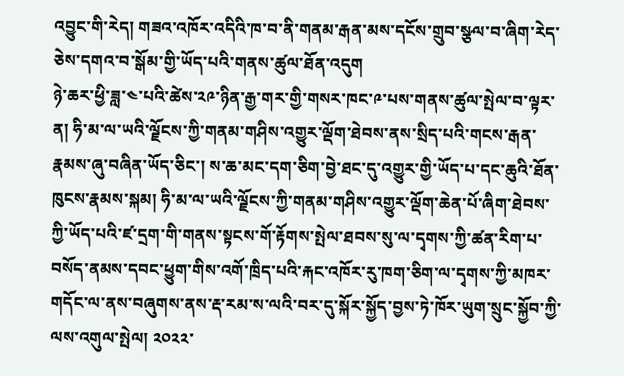འབྱུང་གི་རེད། གཟའ་འཁོར་འདིའི་ཁ་བ་ནི་གནམ་རྒན་མས་དངོས་གྲུབ་སྩལ་བ་ཞིག་རེད་ཅེས་དགའ་བ་སྒོམ་གྱི་ཡོད་པའི་གནས་ཚུལ་ཐོན་འདུག
ཉེ་ཆར་ཕྱི་ཟླ་༤་པའི་ཚེས་༢༩་ཉིན་རྒྱ་གར་གྱི་གསར་ཁང་༩་པས་གནས་ཚུལ་སྤེལ་བ་ལྟར་ན། ཧི་མ་ལ་ཡའི་ལྗོངས་ཀྱི་གནམ་གཤིས་འགྱུར་ལྡོག་ཐེབས་ནས་སྲིད་པའི་གངས་རྒན་རྣམས་ཞུ་བཞིན་ཡོད་ཅིང་། ས་ཆ་མང་དག་ཅིག་བྱེ་ཐང་དུ་འགྱུར་གྱི་ཡོད་པ་དང་ཆུའི་ཐོན་ཁུངས་རྣམས་སྐམ། ཧི་མ་ལ་ཡའི་ལྗོངས་ཀྱི་གནམ་གཤིས་འགྱུར་ལྡོག་ཆེན་པོ་ཞིག་ཐེབས་ཀྱི་ཡོད་པའི་ཛ་དྲག་གི་གནས་སྟངས་གོ་རྟོགས་སྤེལ་ཐབས་སུ་ལ་དྭགས་ཀྱི་ཚན་རིག་པ་བསོད་ནམས་དབང་ཕྱུག་གིས་འགོ་ཁྲིད་པའི་རྐང་འཁོར་རུ་ཁག་ཅིག་ལ་དྭགས་ཀྱི་མཁར་གདོང་ལ་ནས་བཞུགས་ནས་རྡ་རམ་ས་ལའི་བར་དུ་སྐོར་སྐྱོད་བྱས་ཏེ་ཁོར་ཡུག་སྲུང་སྐྱོབ་ཀྱི་ལས་འགུལ་སྤེལ། ༢༠༢༢་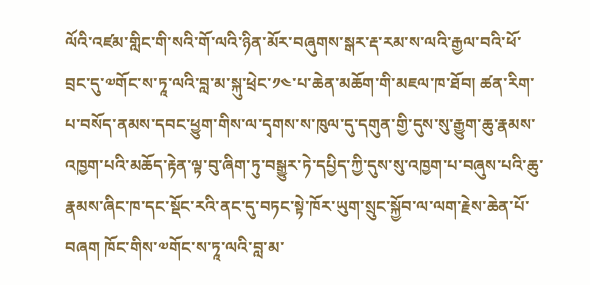ལོའི་འཛམ་གླིང་གི་སའི་གོ་ལའི་ཉིན་མོར་བཞུགས་སྒར་རྡ་རམ་ས་ལའི་རྒྱལ་བའི་ཕོ་བྲང་དུ་༧གོང་ས་ཏཱ་ལའི་བླ་མ་སྐུ་ཕྲེང་༡༤་པ་ཆེན་མཆོག་གི་མཇལ་ཁ་ཐོབ། ཚན་རིག་པ་བསོད་ནམས་དབང་ཕྱུག་གིས་ལ་དྭགས་ས་ཁུལ་དུ་དགུན་གྱི་དུས་སུ་རྒྱུག་ཆུ་རྣམས་འཁྱག་པའི་མཆོད་རྟེན་ལྟ་བུ་ཞིག་ཏུ་བསྒྱུར་ཏེ་དཔྱིད་ཀྱི་དུས་སུ་འཁྱག་པ་བཞུས་པའི་ཆུ་རྣམས་ཞིང་ཁ་དང་སྡོང་རའི་ནང་དུ་བཏང་སྟེ་ཁོར་ཡུག་སྲུང་སྐྱོབ་ལ་ལག་རྗེས་ཆེན་པོ་བཞག ཁོང་གིས་༧གོང་ས་ཏཱ་ལའི་བླ་མ་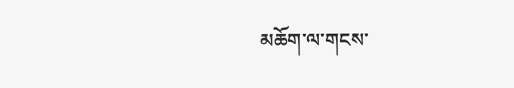མཆོག་ལ་གངས་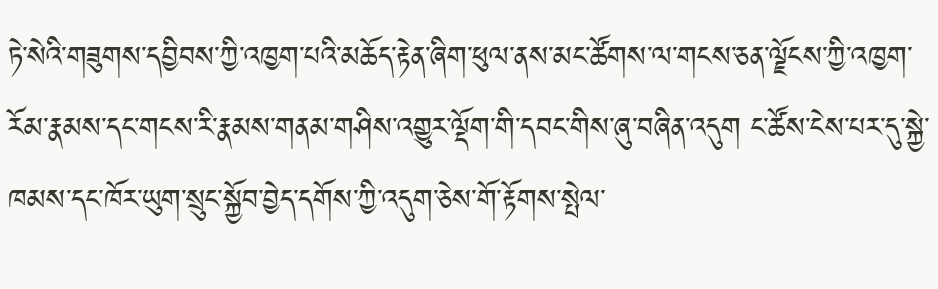ཏེ་སེའི་གཟུགས་དབྱིབས་ཀྱི་འཁྱག་པའི་མཆོད་རྟེན་ཞིག་ཕུལ་ནས་མང་ཚོགས་ལ་གངས་ཅན་ལྗོངས་ཀྱི་འཁྱག་རོམ་རྣམས་དང་གངས་རི་རྣམས་གནམ་གཤིས་འགྱུར་ལྡོག་གི་དབང་གིས་ཞུ་བཞིན་འདུག ང་ཚོས་ངེས་པར་དུ་སྐྱེ་ཁམས་དང་ཁོར་ཡུག་སྲུང་སྐྱོབ་བྱེད་དགོས་ཀྱི་འདུག་ཅེས་གོ་རྟོགས་སྤེལ་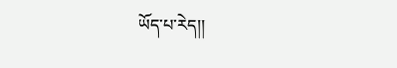ཡོད་པ་རེད།།